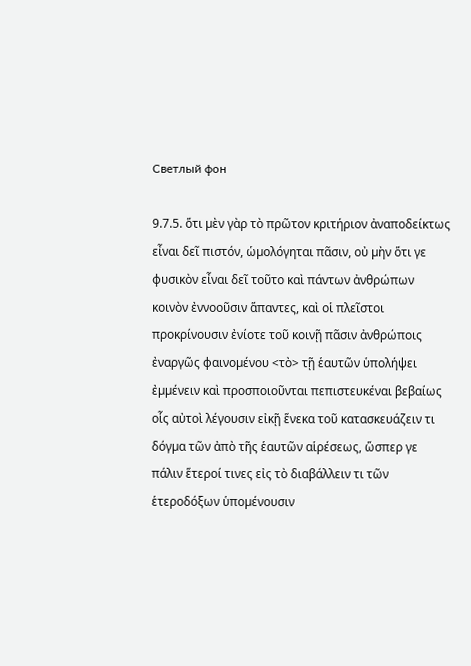Светлый фон

9.7.5. ὅτι µὲν γὰρ τὸ πρῶτον κριτήριον ἀναποδείκτως εἶναι δεῖ πιστόν, ὡµολόγηται πᾶσιν, οὐ µὴν ὅτι γε φυσικὸν εἶναι δεῖ τοῦτο καὶ πάντων ἀνθρώπων κοινὸν ἐννοοῦσιν ἅπαντες, καὶ οἱ πλεῖστοι προκρίνουσιν ἐνίοτε τοῦ κοινῇ πᾶσιν ἀνθρώποις ἐναργῶς φαινοµένου <τὸ> τῇ ἑαυτῶν ὑπολήψει ἐµµένειν καὶ προσποιοῦνται πεπιστευκέναι βεβαίως οἷς αὐτοὶ λέγουσιν εἰκῇ ἕνεκα τοῦ κατασκευάζειν τι δόγµα τῶν ἀπὸ τῆς ἑαυτῶν αἱρέσεως, ὥσπερ γε πάλιν ἕτεροί τινες εἰς τὸ διαβάλλειν τι τῶν ἑτεροδόξων ὑποµένουσιν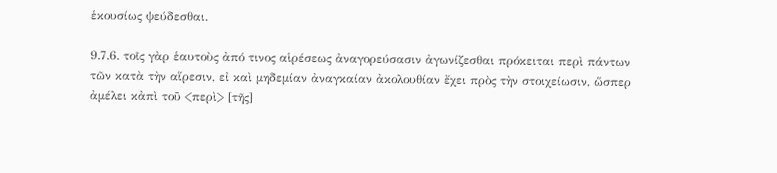ἑκουσίως ψεύδεσθαι.

9.7.6. τοῖς γὰρ ἑαυτοὺς ἀπό τινος αἱρέσεως ἀναγορεύσασιν ἀγωνίζεσθαι πρόκειται περὶ πάντων τῶν κατὰ τὴν αἵρεσιν, εἰ καὶ µηδεµίαν ἀναγκαίαν ἀκολουθίαν ἔχει πρὸς τὴν στοιχείωσιν, ὥσπερ ἀµέλει κἀπὶ τοῦ <περὶ> [τῆς]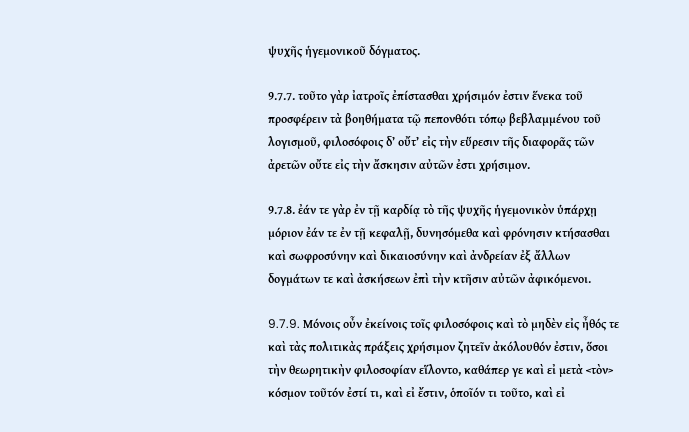ψυχῆς ἡγεµονικοῦ δόγµατος.

9.7.7. τοῦτο γὰρ ἰατροῖς ἐπίστασθαι χρήσιµόν ἐστιν ἕνεκα τοῦ προσφέρειν τὰ βοηθήµατα τῷ πεπονθότι τόπῳ βεβλαµµένου τοῦ λογισµοῦ, φιλοσόφοις δ’ οὔτ’ εἰς τὴν εὕρεσιν τῆς διαφορᾶς τῶν ἀρετῶν οὔτε εἰς τὴν ἄσκησιν αὐτῶν ἐστι χρήσιµον.

9.7.8. ἐάν τε γὰρ ἐν τῇ καρδίᾳ τὸ τῆς ψυχῆς ἡγεµονικὸν ὑπάρχῃ µόριον ἐάν τε ἐν τῇ κεφαλῇ, δυνησόµεθα καὶ φρόνησιν κτήσασθαι καὶ σωφροσύνην καὶ δικαιοσύνην καὶ ἀνδρείαν ἐξ ἄλλων δογµάτων τε καὶ ἀσκήσεων ἐπὶ τὴν κτῆσιν αὐτῶν ἀφικόµενοι.

9.7.9. Mόνοις οὖν ἐκείνοις τοῖς φιλοσόφοις καὶ τὸ µηδὲν εἰς ἦθός τε καὶ τὰς πολιτικὰς πράξεις χρήσιµον ζητεῖν ἀκόλουθόν ἐστιν, ὅσοι τὴν θεωρητικὴν φιλοσοφίαν εἵλοντο, καθάπερ γε καὶ εἰ µετὰ <τὸν> κόσµον τοῦτόν ἐστί τι, καὶ εἰ ἔστιν, ὁποῖόν τι τοῦτο, καὶ εἰ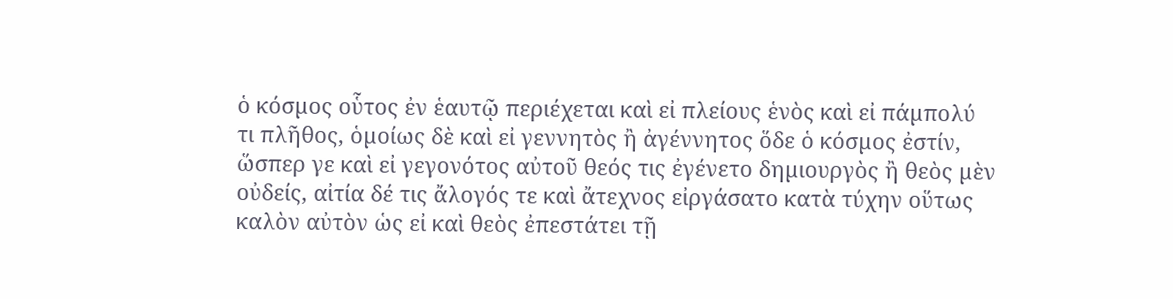ὁ κόσµος οὗτος ἐν ἑαυτῷ περιέχεται καὶ εἰ πλείους ἑνὸς καὶ εἰ πάµπολύ τι πλῆθος, ὁµοίως δὲ καὶ εἰ γεννητὸς ἢ ἀγέννητος ὅδε ὁ κόσµος ἐστίν, ὥσπερ γε καὶ εἰ γεγονότος αὐτοῦ θεός τις ἐγένετο δηµιουργὸς ἢ θεὸς µὲν οὐδείς, αἰτία δέ τις ἄλογός τε καὶ ἄτεχνος εἰργάσατο κατὰ τύχην οὕτως καλὸν αὐτὸν ὡς εἰ καὶ θεὸς ἐπεστάτει τῇ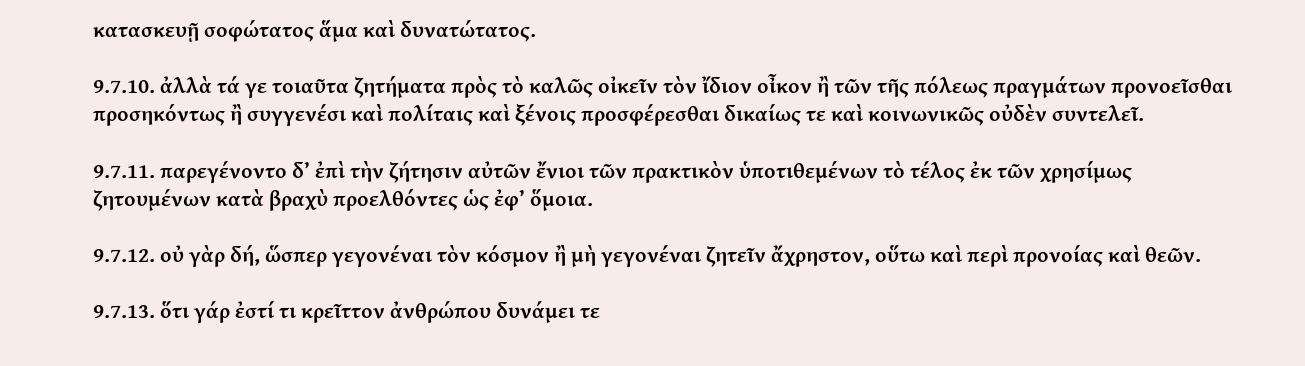κατασκευῇ σοφώτατος ἅµα καὶ δυνατώτατος.

9.7.10. ἀλλὰ τά γε τοιαῦτα ζητήµατα πρὸς τὸ καλῶς οἰκεῖν τὸν ἴδιον οἶκον ἢ τῶν τῆς πόλεως πραγµάτων προνοεῖσθαι προσηκόντως ἢ συγγενέσι καὶ πολίταις καὶ ξένοις προσφέρεσθαι δικαίως τε καὶ κοινωνικῶς οὐδὲν συντελεῖ.

9.7.11. παρεγένοντο δ’ ἐπὶ τὴν ζήτησιν αὐτῶν ἔνιοι τῶν πρακτικὸν ὑποτιθεµένων τὸ τέλος ἐκ τῶν χρησίµως ζητουµένων κατὰ βραχὺ προελθόντες ὡς ἐφ’ ὅµοια.

9.7.12. οὐ γὰρ δή, ὥσπερ γεγονέναι τὸν κόσµον ἢ µὴ γεγονέναι ζητεῖν ἄχρηστον, οὕτω καὶ περὶ προνοίας καὶ θεῶν.

9.7.13. ὅτι γάρ ἐστί τι κρεῖττον ἀνθρώπου δυνάµει τε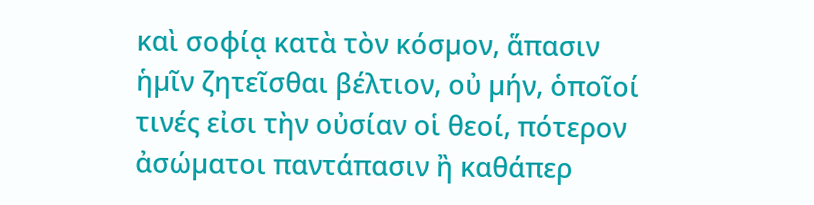καὶ σοφίᾳ κατὰ τὸν κόσµον, ἅπασιν ἡµῖν ζητεῖσθαι βέλτιον, οὐ µήν, ὁποῖοί τινές εἰσι τὴν οὐσίαν οἱ θεοί, πότερον ἀσώµατοι παντάπασιν ἢ καθάπερ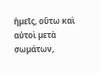ἡµεῖς, οὕτω καὶ αὐτοὶ µετὰ σωµάτων,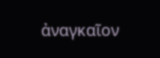ἀναγκαῖον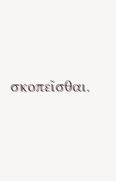σκοπεῖσθαι.